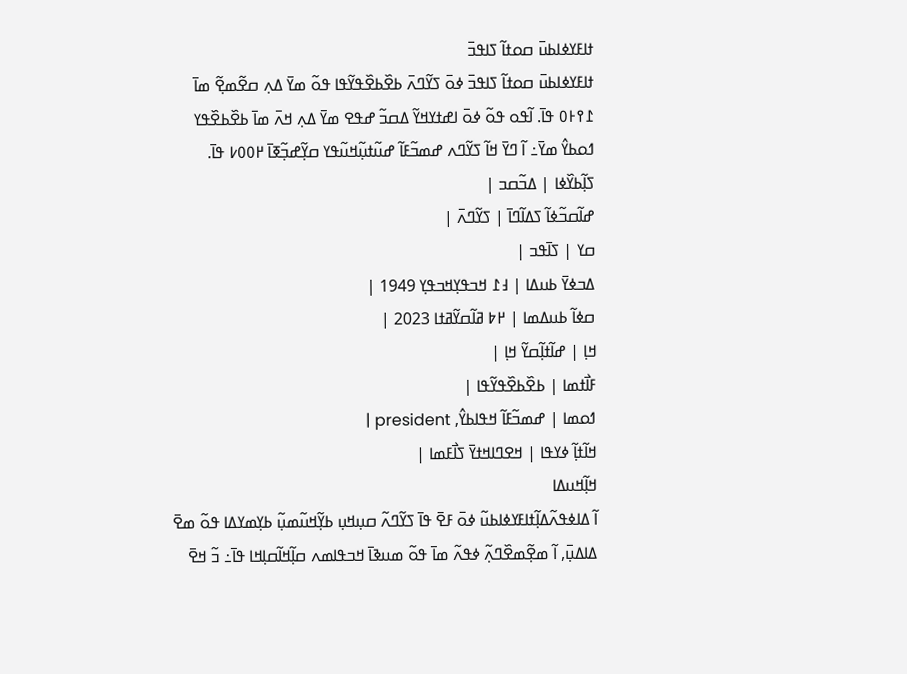ߙߊߓߌߦߊߕߎ߫ ߛߋߙߊ߬ ߖߊߟߏ߫
ߙߊߓߌߦߊߕߎ߫ ߛߋߙߊ߬ ߖߊߟߏ߫ ߦߋ߫ ߖߌ߬ߣߍ߫ ߕߐ߰ߕߐ߰ߟߌ߬ߟߊ ߟߋ߬ ߘߌ߫ ߡߍ߲ ߛߐ߬ߘߐ߲߬ ߘߊ߫ ߁߉߅߀ ߟߊ߫. ߊ߬ߟߋ ߟߋ߬ ߦߋ߫ ߊߝߙߌߞߌ߬ ߡߛߏ߬ ߝߟߐ ߘߌ߫ ߡߍ߲ ߞߍ߫ ߘߊ߫ ߕߐ߰ߕߐ߰ߟߌ ߗߋߕߌ߮ ߘߌ߫߸ ߊ߬ ߣߌ߫ ߞߊ߬ ߖߌ߬ߣߍ ߝߘߏ߬ߓߊ߬ ߝߎ߬ߙߎ߲߬ߞߎ߬ߟߌ ߛߌ߲߬ߝߏ߲߬ߧߊ߫ ߂߀߀߇ ߟߊ߫.
ߖߊ߲߬ߕߌ߰ߦߊ | ߡߏ߬ߛߏ |
ߝߊ߬ߛߏ߬ߦߊ߬ ߖߡߊ߬ߣߊ߫ | ߖߌ߬ߣߍ߫ |
ߛߌ | ߖߊ߫ߟߏ |
ߡߏߦߌ߫ ߕߎߡߊ | ߃߁ ߞߏߟߌ߲ߞߏߟߌ߲ 1949 |
ߛߦߊ߬ ߕߎߡߘߊ | ߂߈ ߥߊ߬ߛߌ߬ߥߙߊ 2023 |
ߞߊ߲ | ߝߊ߬ߙߊ߲߬ߛߌ߬ ߞߊ߲ |
ߓߊ߯ߙߘߊ | ߕߐ߰ߕߐ߰ߟߌ߬ߟߊ |
ߗߋߘߊ | ߝߘߏ߬ߓߊ߬ ߞߟߊߕߌ߮, president |
ߞߊ߬ߙߊ߲߬ ߦߌߟߊ | ߞߐߣߊߞߙߌ߫ ߖߊ߯ߓߘߊ |
ߞߊ߲߬ߞߎߡߊ
ߊ߬ ߡߊߦߟߍ߬ߡߊ߲߬ߙߊߓߌߦߊߕߎ߬ ߦߋ߫ ߓߐ߫ ߟߊ߫ ߖߌ߬ߣߍ߬ ߛߎ߲ߞߎ߲ ߕߌ߲߬ߞߎ߬ߘߎ߲߬ ߕߌ߲ߘߌߡߊ ߟߋ߬ ߘߐ߫ ߡߊߡߎ߲߫, ߊ߬ ߘߐ߲߬ߘߐ߰ߣߍ߲߬ ߦߟߍ߬ ߘߊ߫ ߟߋ߬ ߘߎߢߊ߫ ߞߏߟߊߘߍ ߛߊ߲߬ߞߊ߬ߛߊ߲ߞߊ ߟߊ߫߸ ߏ߬ ߞߐ߫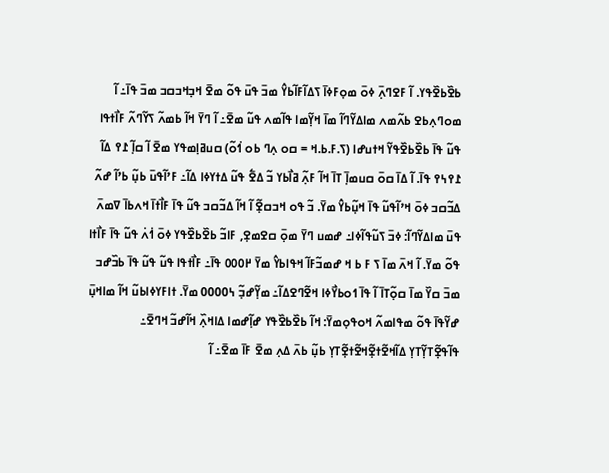ߕߐ߰ߕߐ߰ߟߌ. ߊ߬ ߓߐߣߍ߲߫ ߦߋ߫ ߘߋ߲ߓߦߊ߫ ߖߡߊ߬ߓߊ߬ߕߌ߮ ߘߏ߫ ߟߎ߫ ߟߋ߬ ߘߐ߫ ߞߏ߲ߞߏߛߏ ߘߏ߫ ߟߊ߫߸ ߊ߬ ߘߋߣߍ߲ߕߐ ߕߍ߬ߘߍ ߘߊߡߌ߬ߣߊ߬ ߘߊ߫ ߞߌ߲߬ߘߊ ߟߊ߬ߘߍ ߟߎ߬ ߘߐ߫߸ ߊ߬ ߣߌ߫ ߞߊ߬ ߕߘߍ߬ ߖߌ߬ߣߍ߬ ߓߊ߯ߙߟߊ ߟߎ߬ ߟߊ߫ ߕߐ߰ߕߐ߰ߟߌ߬ ߞߙߎߝߊ (ߖ.ߓ.ߕ.ߞ = ߛߋ ߍ߲ߣ ߕߋ ߗ߭ߋ߬) ߛߎߥߊ߲ߘߟߌ ߘߐ߫ ߊ߬ ߛߊ߲߬ ߁߉ ߡߊ߬ ߁߉߆߉ ߟߊ߫. ߊ߬ ߡߊ߫ ߛߋ߫ ߛߎߘߊ߲߫ ߠߊ߫ ߞߊ߬ ߓߍ߲߬ ߥߊ߯ߕߌ ߏ߬ ߡߐ߱ ߟߎ߬ ߡߙߌߦߊ ߡߊ߬߸ ߓߴߊ߬ߟߎ߫ ߕߎ߲߬ ߕߴߊ߬ ߝߍ߬ ߡߏ߬ߛߏ ߦߋ߫ ߞߴߊ߬ߟߎ߬ ߟߊ߫ ߞߎ߲߬ߕߌ߮ ߘߌ߫. ߏ߬ ߟߋ ߞߏߛߐ߲߬ ߊ߬ ߞߊ߬ ߡߏ߬ߛߏ ߟߎ߬ ߟߊ߫ ߓߊ߯ߙߊ߫ ߞߍߕߊ߫ ߜߘߍ߫ ߟߎ߫ ߘߊߡߌ߬ߣߊ߬: ߦߏ߫ ߖߎ߬ߟߊ߬ߦߊ߸ ߝߘߎ ߣߌ߫ ߘߋ߲߫ ߛߐߘߐ߲, ߓߊߏ߬ ߕߐ߰ߕߐ߰ߟߌ ߦߋ߫ ߗ߭ߍ߭ ߟߎ߬ ߟߊ߫ ߓߊ߯ߙߊ ߟߋ߬ ߘߌ߫. ߊ߬ ߞߍ߫ ߘߊ߫ ߖ ߓ ߕ ߞ ߝߘߏ߬ߓߊ߬ ߞߟߊߕߌ߮ ߘߌ߫ ߂߀߀߀ ߟߊ߫߸ ߓߊ߯ߙߟߊ ߟߎ߬ ߟߎ߬ ߟߊ߫ ߕߏ߰ߝߏ ߘߏ߫ ߛߌ߰ ߘߊ߫ ߛߋ߲߬ߠߊ߫ ߊ߬ ߟߊ߫ ߗߋߕߌ߯ߦߊ ߞߐ߬ߣߐߡߊ߬߸ ߘߌ߲߬ߝߏ߲߬ ߆0000 ߘߌ߫. ߙߊߓߌߦߊߕߎ߬ ߞߊ߬ ߘߊߞߎ߲߫ ߝߌ߬ߟߊ߫ ߟߋ߬ ߘߟߊߘߍ߬ ߞߋߟߋ߲ߘߌ߫: ߞߊ߬ ߕߐ߰ߕߐ߰ߟߌ ߝߊ߲߬ߝߘߊ ߡߊߞߍ߲߰ ߞߊ߬ߝߏ߬ ߞߣߐ߫߸ ߟߊ߬ߟߐ߲߬ߠߌ߲߬ߠߌ߲ ߡߊ߬ߞߐ߬ߙߐ߲߬ߞߐ߬ߙߐ߲߬ߠߌ߲ ߕߎ߲߬ ߕߍ߫ ߡߍ߲ ߘߐ߫ ߓߊ߫ ߘߐ߫߸ ߊ߬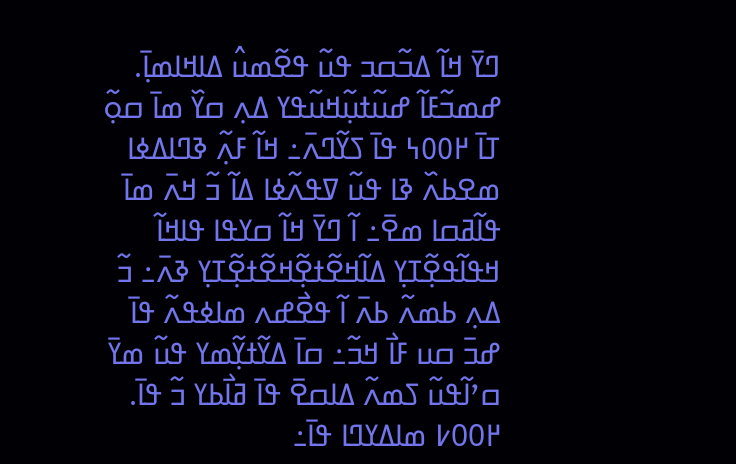ߣߌ߫ ߞߊ߬ ߡߏ߬ߛߏ ߟߎ߬ ߟߐ߬ߘߎ߮ ߡߊߞߊߘߊ߲߫. ߝߘߏ߬ߓߊ߬ ߝߎ߬ߙߎ߲߬ߞߎ߬ߟߌ ߡߍ߲ ߛߌ߰ ߘߊ߫ ߛߋ߲߬ ߠߊ߫ ߂߀߀߆ ߟߊ߫ ߖߌ߬ߣߍ߫߸ ߞߊ߬ ߓߍ߲߬ ߢߣߊߡߦߊ ߘߐߕߍ߰ ߢߊ ߟߎ߬ ߜߟߍ߬ߦߊ ߡߊ߬ ߏ߬ ߞߍ߫ ߘߊ߫ ߟߊ߬ߥߛߊ ߘߐ߫߸ ߊ߬ ߣߌ߫ ߞߊ߬ ߛߌߟߊ ߟߊߞߊ߬ ߞߟߊ߬ߟߐ߲߬ߠߌ߲ ߡߊ߬ߞߐ߬ߙߐ߲߬ߞߐ߬ߙߐ߲߬ߠߌ߲ ߢߍ߫߸ ߏ߬ ߡߍ߲ ߕߘߍ߬ ߕߍ߫ ߊ߬ ߟߐ߯ߝߍ ߘߊߦߟߍ߬ ߟߊ߫ ߝߏ߫ ߛߎ ߓߊ߯ ߞߏ߬߸ ߛߊ߫ ߡߌ߬ߙߌ߲߬ߘߌ ߟߎ߬ ߘߌ߫ ߛߴߊ߬ߟߎ߬ ߖߘߍ߬ ߡߊߛߐ߫ ߟߊ߫ ߥߊ߯ߕߌ ߏ߬ ߟߊ߫. ߂00߇ ߘߊߡߌߣߊ ߟߊ߫߸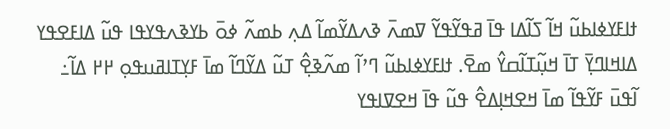ߙߊߓߌߦߊߕߎ߬ ߞߊ߬ ߖߊ߬ߡߊ ߟߊ߫ ߥߟߌ߬ߟߌ߬ ߜߘߍ߫ ߢߍߡߌ߬ߘߊ߬ ߡߍ߲ ߕߘߍ߬ ߦߋ߫ ߕߌߢߍߟߌߟߊ ߟߎ߬ ߡߊߓߐߟߌ ߡߊߞߊߣߌ߲߫ ߠߊ߫ ߞߎ߲߬ߠߊ߬ߛߌ߮ ߘߐ߫. ߙߊߓߌߦߊߕߎ߬ ߣߴߊ߬ ߘߍ߬ߢߐ߲߮ ߠߎ߬ ߡߌ߬ߣߊ߬ ߘߊ߫ ߓߌ߲ߠߊߥߎߟߋ߲ ߂߂ ߡߊ߬߸ ߊ߬ߟߎ߫ ߓߌ߬ߟߊ߬ ߘߊ߫ ߞߐߞߊ߲ߡߐ߮ ߟߎ߬ ߟߊ߫ ߞߐߜߊߟߌ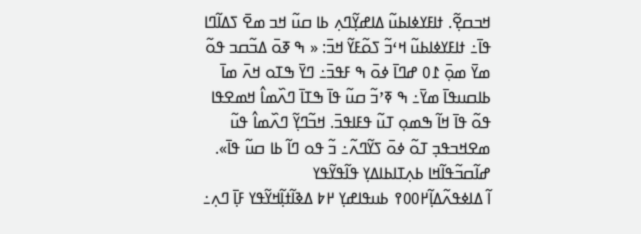ߞߏߛߐ߲߬. ߙߊߓߌߦߊߕߎ߬ ߡߊߝߌ߲߬ߣߍ߲ ߕߊ ߛߎ߬ ߞߏ ߘߐ߫ ߖߡߊ߬ߣߊ ߟߊ߫߸ ߙߊߓߌߦߊߕߎ߬ ߞߵߏ߬ ߖߋ߬ߓߌ߬ ߞߏ߫: « ߒ ߧߋ߫ ߡߏ߬ߛߏ ߟߋ߬ ߘߌ߫ ߘߋ߲߫ ߁߀ ߝߣߊ߫ ߦߋ߫ ߒ ߓߟߏ߫߸ ߣߌ߫ ߒߠߋ ߞߍ߫ ߘߊ߫ ߕߊߛߎߟߊ߫ ߘߌ߫߸ ߒ ߧߴߏ߬ ߛߎ߬ ߟߊ߫ ߒߠߊ߫ ߣߍ߰ߘߊ߮ ߞߘߐߟߊ ߟߋ߬ ߟߊ߫ ߞߊ߬ ߒߘߋ߲ ߠߎ߬ ߟߓߊߟߏ߫. ߞߏ߬ߣߌ߲߬ ߣߍ߰ߘߊ߮ ߟߎ߬ ߘߐߞߏߟߏ߲ ߠߋ߬ ߦߋ߫ ߖߌ߬ߣߍ߬߸ ߏ߬ ߟߋ ߣߊ߬ ߕߊ ߛߎ߬ ߟߊ߫».
ߝߊ߬ߛߏ߬ߟߊ߬ߞߊ ߕߍ߲ߠߊߕߊߡߌ߲ ߟߊ߬ߟߌ߬ߟߌ
ߊ߬ ߡߊߦߟߍ߬ߡߊ߲߬߂߀߀߉ ߕߎߟߊߝߌ߲ ߂߈ ߡߢߊ߬ߙߊ߲߬ߞߌ߬ߟߌ ߓߊ߲߫ ߣߍ߲߸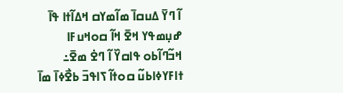ߊ߬ ߣߌ߫ ߡߎߛߊ߫ ߘߊ߬ߘߌߛ ߞߡߊ߬ߙߊ ߟߊ߫ ߝߎ߲ߘߟߌ ߞߐ߫ ߞߊ߬ ߛߋߞߎߓߊ ߞߏ߬ߣߊ߬ߕߋ ߟߊߛߌ߰ ߊ߬ ߣߐ߭ ߘߐ߫߸ ߙߊߓߌߦߊߕߎ߬ ߛߋߙߊ߬ ߖߊߟߏ߫ ߕߐ߯ߦߊ߫ ߘߊ߫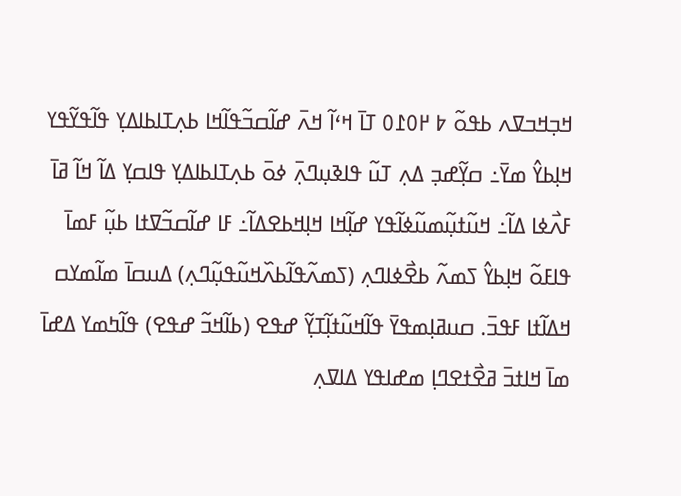ߞߏ߲ߞߏߜߍ ߕߟߋ߬ ߈ ߂߀߁߀ ߠߊ߫ ߞߵߊ߬ ߞߍ߫ ߝߊ߬ߛߏ߬ߟߊ߬ߞߊ ߕߍ߲ߠߊߕߊߡߌ߲ ߟߊ߬ߟߌ߬ߟߌ ߞߊ߲ߕߌ߮ ߘߌ߫߸ ߛߌ߲߬ߝߏ߲ ߡߍ߲ ߠߎ߬ ߟߊߢߎ߲ߣߍ߲߫ ߦߋ߫ ߕߍ߲ߠߊߕߊߡߌ߲ ߟߊߛߌ߲ ߡߊ߬ ߞߊ߬ ߥߊ߫ ߓߍ߯ߦߊ ߡߊ߬߸ ߞߎ߬ߙߎ߲߬ߘߎ߬ߦߊ߬ߟߌ ߝߊ߲߬ߞߊ ߞߊ߲ߞߕߐߡߊ߬߸ ߓߊ ߝߊ߬ߛߏ߬ߜߙߊ ߕߎ߲߬ ߓߘߊ߫ ߟߊߓߋ߬ ߞߊ߲ߕߌ߮ ߖߘߍ߬ ߕߐ߯ߦߊߣߍ߲ (ߖߘߍ߬ߟߊ߬ߕߍ߰ߞߎ߬ߟߎ߲߬ߣߍ߲) ߡߎߛߊ߫ ߘߊ߬ߘߌߛ ߞߡߊ߬ߙߊ ߓߟߏ߫. ߛߎߥߊ߲ߘߟߌ߫ ߟߊ߬ߞߎ߬ߙߊ߲߬ߠߌ߲߬ ߝߟߐ (ߕߊ߬ߞߏ߬ ߝߟߐ) ߟߊ߬ߤߘߌ ߡߝߊ߫ ߘߊ߫ ߞߊߙߏ߫ ߥߐ߯ߙߐߣߊ߲ ߘߝߊߟߌ ߡߊߜߍ߲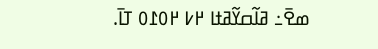ߘߐ߫߸ ߥߊ߬ߛߌ߬ߥߙߊ ߂߇ ߂߀߁߀ ߠߊ߫.